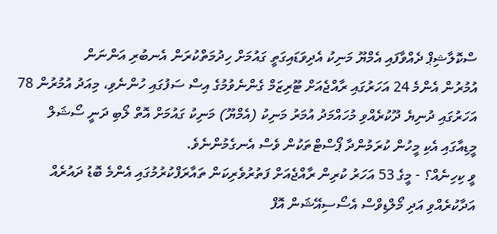ސްކޮލާޝިޕް ދެއްވާފައި އެމްޔޫ މަނިކު އެދިވަޑައިގަތީ ގައުމަށް ހިދުމަތްކުރަން އެނބުރި އަންނަން
އުމުރުން އެންމެ 24 އަހަރުގައި ރާއްޖެއަށް ޓޫރިޒަމް ގެންނެވުމުގެ އިސް ސަފުގައި ހުންނެވި، މިއަދު އުމުރުން 78 އަހަރުގައި ދުނިޔެ ދޫކުރެއްވި މުހައްމަދު އުމަރު މަނިކު (އެމްޔޫ) މަނިކު ގައުމަށް އޮތް ލޯބި ދަނީ ސޯޝަލް މީޑިއާގައި އެކި މީހުން ކުރަމުންދާ ޕޯސްޓްތަކުން ވެސް އެނގެމުންނެވެ.
ވީ ކިހިނެއް؟ - މީގެ 53 އަހަރު ކުރިން ރާއްޖެއަށް ފަތުރުވެރިކަން ތައާރަފްކުރުމުގައި އެންމެ ބޮޑު ދައުރެއް އަދާކުރެއްވި އަދި މޯލްޑިވްސް އެސޯސިއޭޝަން އޮފް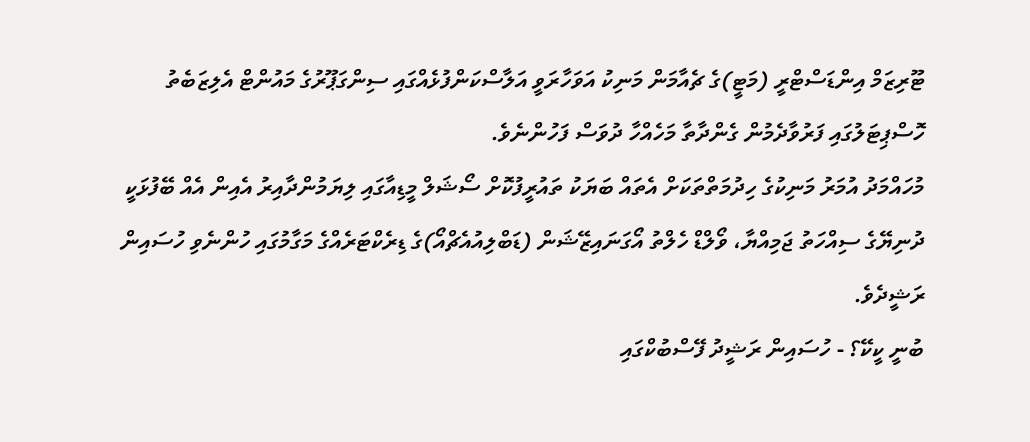ޓޫރިޒަމް އިންޑަސްޓްރީ (މަޓީ)ގެ ޗެއާމަން މަނިކު އަވަހާރަވީ އަލާސްކަންފުޅެއްގައި ސިންގަޕޫރުގެ މައުންޓް އެލިޒަބެތު ހޮސްޕިޓަލުގައި ފަރުވާދެމުން ގެންދާތާ މަހެއްހާ ދުވަސް ފަހުންނެވެ.
މުހައްމަދު އުމަރު މަނިކުގެ ހިދުމަތްތަކަށް އެތައް ބަޔަކު ތައުރީފުކޮށް ސޯޝަލް މީޑިއާގައި ލިޔަމުންދާއިރު އެއިން އެއް ބޭފުޅަކީ ދުނިޔޭގެ ސިއްހަތު ޖަމިއްޔާ، ވޯލްޑް ހެލްތު އޯގަނައިޒޭޝަން (ޑަބްލިއުއެޗްއޯ)ގެ ޑިރެކްޓަރެއްގެ މަގާމުގައި ހުންނެވި ހުސައިން ރަޝީދެވެ.
ބުނީ ކީކޭ؟ - ހުސައިން ރަޝީދު ފޭސްބުކްގައި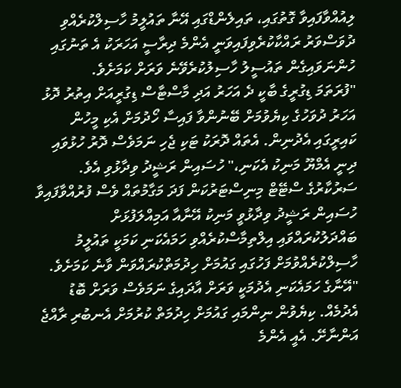ލިއުއްވާފައިވާ ގޮތުގައި، ތައިލެންޑްގައި އޭނާ ތައުލީމު ހާސިލްކުރެއްވި ދުވަސްވަރު ރައްކާކުރެވިފައިވަނީ އެންމެ ދިރާސީ އަހަރަކު އެ ތަނުގައި ހުންނަވައިގެން ތައުސީލު ހާސިލުކުރެވޭނެ ވަރަށް ކަމަށެވެ.
"ފުރަތަމަ ޑިގުރީގެ ބާކީ ދެ އަހަރު އަދި މާސްޓާސް ޑިގުރީއަށް އިތުރު ދޮޅު އަހަރު ދުވަހުގެ ކިޔެވުމަށް ބޭނުންވާ ފައިސާ ހޯދުމަށް އެކި މީހުން ކައިރީގައި އެދުނިން. އެތައް ދޮރަކު ޓަކި ޖެހި ނަމަވެސް ދޮރު ހުޅުވައި ދިނީ އެމްޔޫ މަނިކު އެކަނި،" ހުސައިން ރަޝީދު ވިދާޅުވި އެވެ.
ސަރުކާރުގެ ސްޓޭޓް މިނިސްޓަރުކަން ފަދަ މަގާމުތައް ވެސް ފުރުއްވާފައިވާ ހުސައިން ރަޝީދު ވިދާޅުވީ މަނިކު އޭނާއާ އަމިއްލަފުޅަށް ބައްދަލުކުރައްވައި އިލްތިމާސްކުރެއްވި ހަމައެކަނި ކަމަކީ ތައުލީމު ހާސިލްކުރެއްވުމަށް ފަހުގައި ގައުމަށް ހިދުމަތްކުރައްވަން ވާނެ ކަމަށެވެ.
"އޭނާގެ ހަމައެކަނި އެދުމަކީ ވަރަށް އާދައިގެ ނަމަވެސް ވަރަށް ބޮޑު އެދުމެއް. ކިޔެވުން ނިންމައި ގައުމަށް ހިދުމަތް ކުރުމަށް އެނބުރި ރާއްޖެ އަންނާށޭ. އެއީ އެންމެ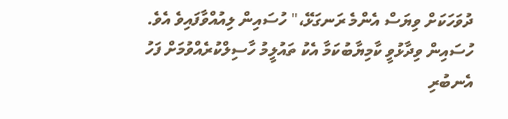ދުވަހަކަށް ވިޔަސް އެންމެ ރަނގަޅޭ،" ހުސައިން ލިއުއްވާފައިވެ އެވެ.
ހުސައިން ވިދާޅުވީ ކާމިޔާބުކަމާ އެކު ތައުލީމު ހާސިލްކުރެއްވުމަށް ފަހު އެނބުރި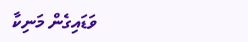ވަޑައިގެން މަނިކާ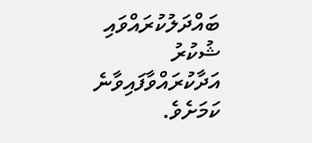ބައްދަލުކުރައްވައި ޝުކުރު އަދާކުރައްވާފައިވާނެ ކަމަށެވެ.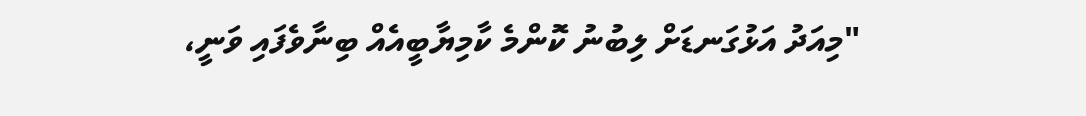"މިއަދު އަޅުގަނޑަށް ލިބުނު ކޮންމެ ކާމިޔާބީއެއް ބިނާވެފައި ވަނީ،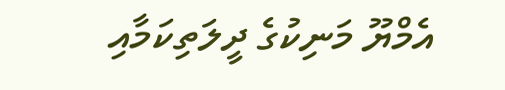އެމްޔޫ މަނިކުގެ ދީލަތިކަމާއި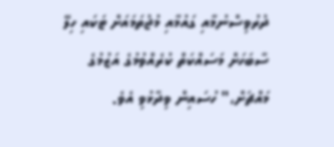ދުރުވިސްނުމާއި ގައުމާއި މުޖުތަމައަށް ޓަކައި ހިލޭ ސާބަހަށް މަސައްކަތް ކުރެއްވުމުގެ އަޒުމުގެ މައްޗަށް،" ހުސައިން ވިދާޅުވި އެވެ.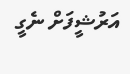އަރުޝީފަށް ނެގީ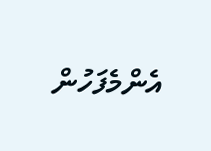އެންމެފަހުން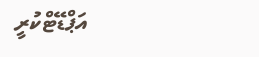އަޕްޑޭޓްކުރީ